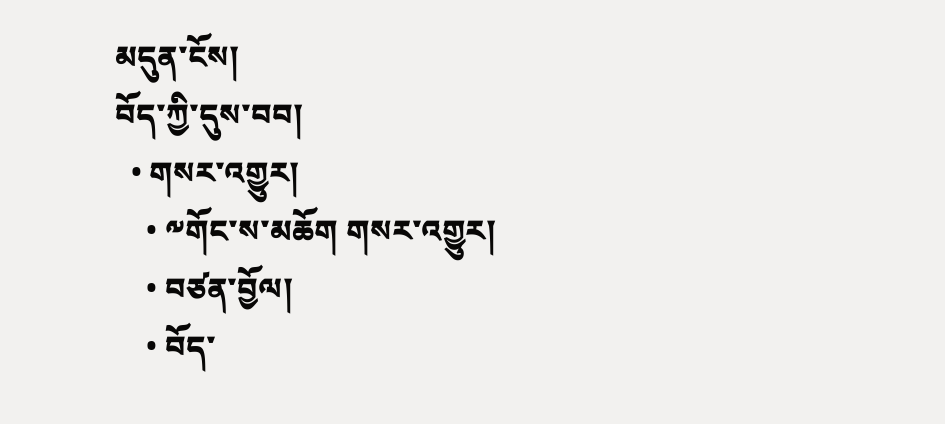མདུན་ངོས།
བོད་ཀྱི་དུས་བབ།
  • གསར་འགྱུར།
    • ༸གོང་ས་མཆོག གསར་འགྱུར།
    • བཙན་བྱོལ།
    • བོད་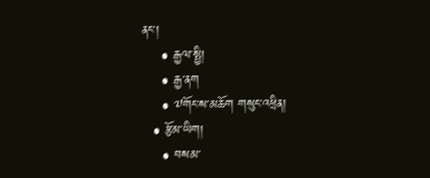ནང་།
    • རྒྱལ་སྤྱི།
    • རྒྱ་ནག
    • ༧གོང་ས་མཆོག གསུང་འཕྲིན།
  • རྩོམ་ཡིག།
    • བསམ་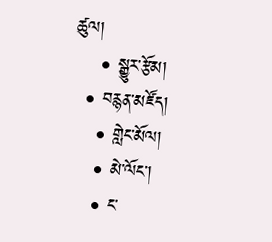ཚུལ།
    • སྒྱུར་རྩོམ།
  • བརྙན་མཛོད།
    • གླེང་མོལ།
    • མེ་ལོང་།
    • ང་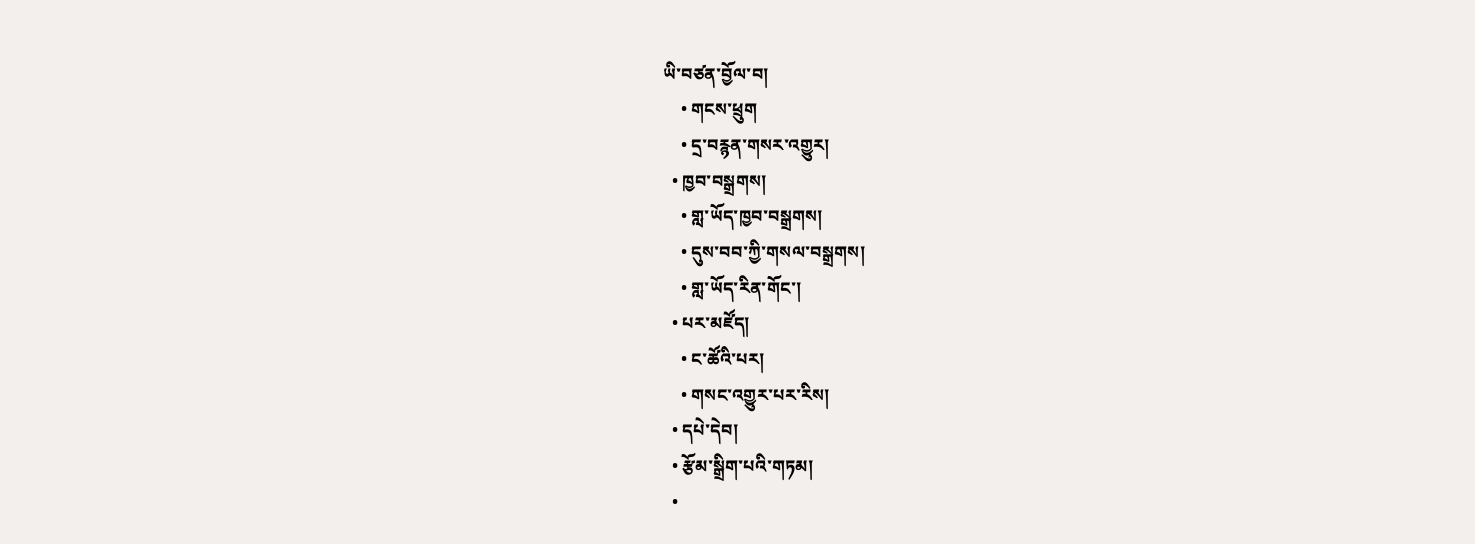ཡི་བཙན་བྱོལ་བ།
    • གངས་ཕྲུག
    • དྲ་བརྙན་གསར་འགྱུར།
  • ཁྱབ་བསྒྲགས།
    • གླ་ཡོད་ཁྱབ་བསྒྲགས།
    • དུས་བབ་ཀྱི་གསལ་བསྒྲགས།
    • གླ་ཡོད་རིན་གོང་།
  • པར་མཛོད།
    • ང་ཚོའི་པར།
    • གསང་འགྱུར་པར་རིས།
  • དཔེ་དེབ།
  • རྩོམ་སྒྲིག་པའི་གཏམ།
  •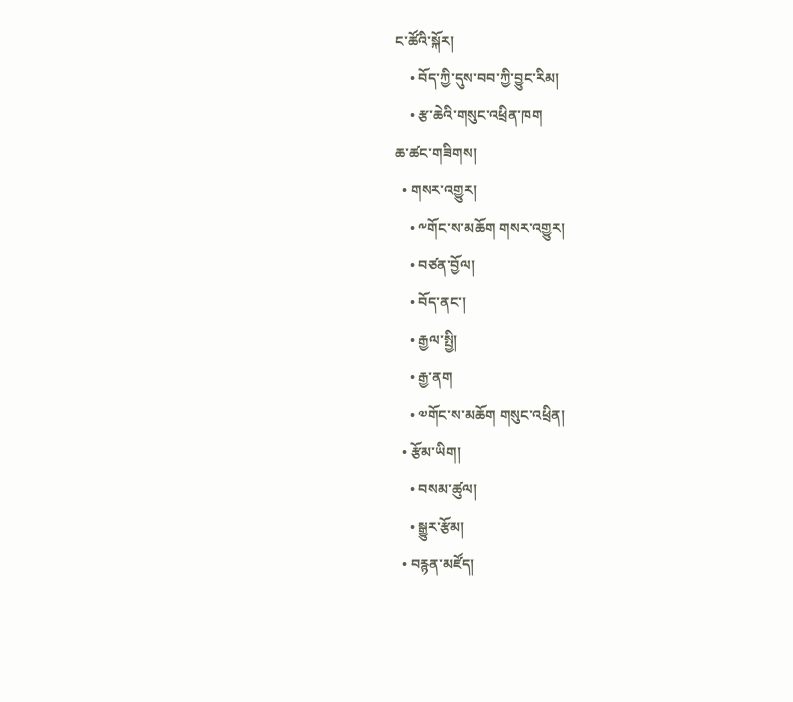ང་ཚོའི་སྐོར།
    • བོད་ཀྱི་དུས་བབ་ཀྱི་བྱུང་རིམ།
    • རྩ་ཆེའི་གསུང་འཕྲིན་ཁག
ཆ་ཚང་གཟིགས།
  • གསར་འགྱུར།
    • ༸གོང་ས་མཆོག གསར་འགྱུར།
    • བཙན་བྱོལ།
    • བོད་ནང་།
    • རྒྱལ་སྤྱི།
    • རྒྱ་ནག
    • ༧གོང་ས་མཆོག གསུང་འཕྲིན།
  • རྩོམ་ཡིག།
    • བསམ་ཚུལ།
    • སྒྱུར་རྩོམ།
  • བརྙན་མཛོད།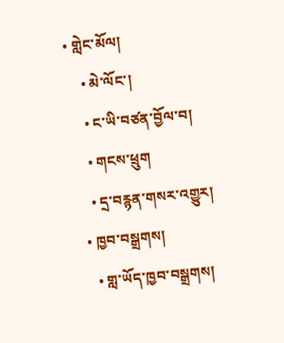• གླེང་མོལ།
    • མེ་ལོང་།
    • ང་ཡི་བཙན་བྱོལ་བ།
    • གངས་ཕྲུག
    • དྲ་བརྙན་གསར་འགྱུར།
  • ཁྱབ་བསྒྲགས།
    • གླ་ཡོད་ཁྱབ་བསྒྲགས།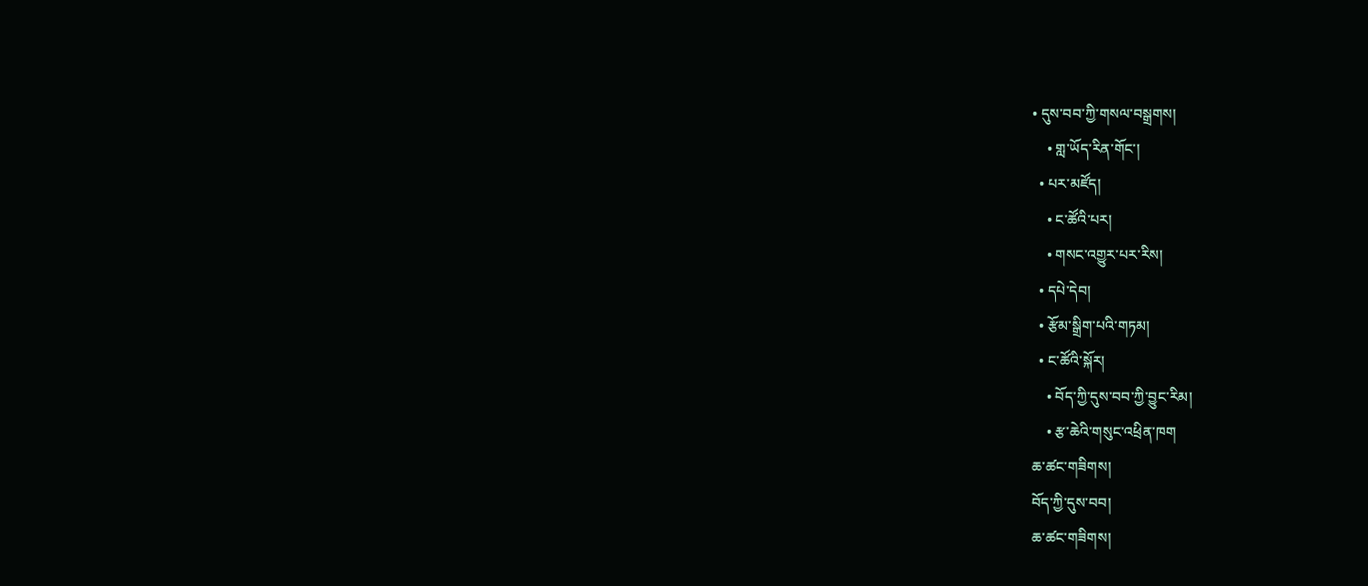• དུས་བབ་ཀྱི་གསལ་བསྒྲགས།
    • གླ་ཡོད་རིན་གོང་།
  • པར་མཛོད།
    • ང་ཚོའི་པར།
    • གསང་འགྱུར་པར་རིས།
  • དཔེ་དེབ།
  • རྩོམ་སྒྲིག་པའི་གཏམ།
  • ང་ཚོའི་སྐོར།
    • བོད་ཀྱི་དུས་བབ་ཀྱི་བྱུང་རིམ།
    • རྩ་ཆེའི་གསུང་འཕྲིན་ཁག
ཆ་ཚང་གཟིགས།
བོད་ཀྱི་དུས་བབ།
ཆ་ཚང་གཟིགས།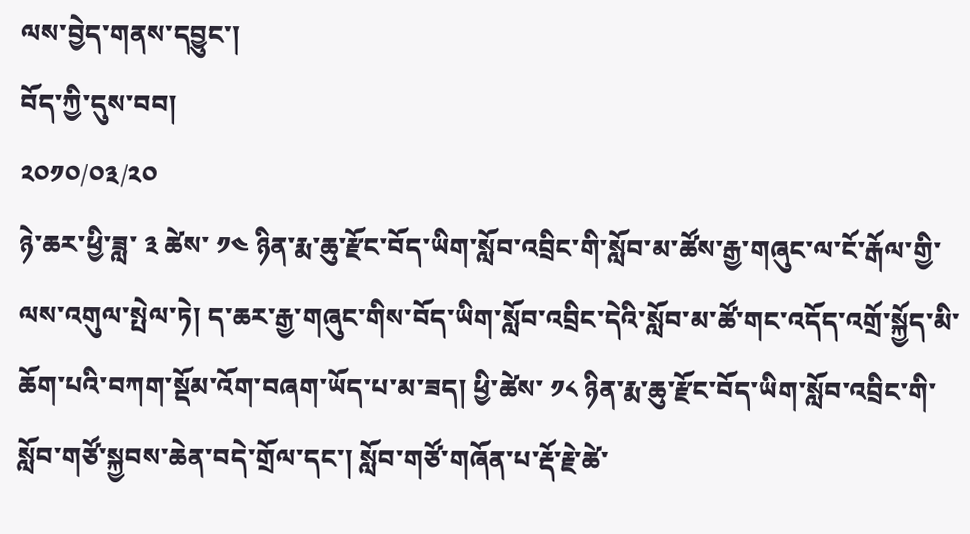ལས་བྱེད་གནས་དབྱུང་།
བོད་ཀྱི་དུས་བབ།
༢༠༡༠/༠༣/༢༠
ཉེ་ཆར་ཕྱི་ཟླ་ ༣ ཚེས་ ༡༤ ཉིན་རྨ་ཆུ་རྫོང་བོད་ཡིག་སློབ་འབྲིང་གི་སློབ་མ་ཚོས་རྒྱ་གཞུང་ལ་ངོ་རྒོལ་གྱི་ལས་འགུལ་སྤེལ་ཏེ། ད་ཆར་རྒྱ་གཞུང་གིས་བོད་ཡིག་སློབ་འབྲིང་དེའི་སློབ་མ་ཚོ་གང་འདོད་འགྲོ་སྐྱོད་མི་ཆོག་པའི་བཀག་སྡོམ་འོག་བཞག་ཡོད་པ་མ་ཟད། ཕྱི་ཚེས་ ༡༨ ཉིན་རྨ་ཆུ་རྫོང་བོད་ཡིག་སློབ་འབྲིང་གི་སློབ་གཙོ་སྐྱབས་ཆེན་བདེ་གྲོལ་དང་། སློབ་གཙོ་གཞོན་པ་རྡོ་རྗེ་ཚེ་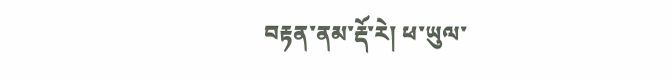བརྟན་ནམ་རྡོ་རེ། ཕ་ཡུལ་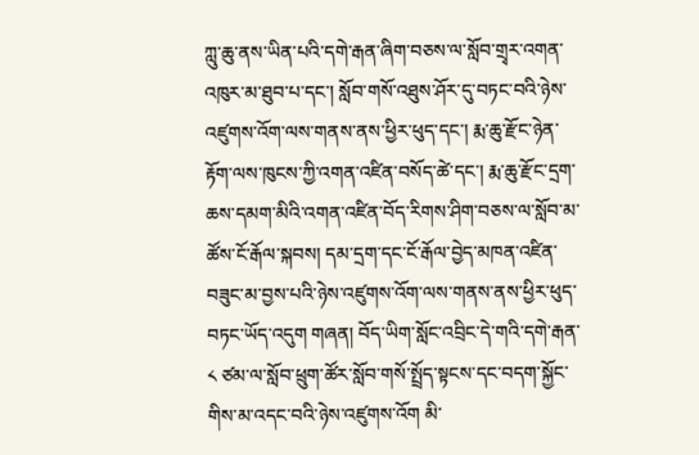ཀླུ་ཆུ་ནས་ཡིན་པའི་དགེ་རྒན་ཞིག་བཅས་ལ་སློབ་གྲྭར་འགན་འཁུར་མ་ཐུབ་པ་དང་། སློབ་གསོ་འཐུས་ཤོར་དུ་བཏང་བའི་ཉེས་འཛུགས་འོག་ལས་གནས་ནས་ཕྱིར་ཕུད་དང་། རྨ་ཆུ་རྫོང་ཉེན་རྟོག་ལས་ཁུངས་ཀྱི་འགན་འཛིན་བསོད་ཚེ་དང་། རྨ་ཆུ་རྫོང་དྲག་ཆས་དམག་མིའི་འགན་འཛིན་བོད་རིགས་ཤིག་བཅས་ལ་སློབ་མ་ཚོས་ངོ་རྒོལ་སྐབས། དམ་དྲག་དང་ངོ་རྒོལ་བྱེད་མཁན་འཛིན་བཟུང་མ་བྱས་པའི་ཉེས་འཛུགས་འོག་ལས་གནས་ནས་ཕྱིར་ཕུད་བཏང་ཡོད་འདུག གཞན། བོད་ཡིག་སློང་འབྲིང་དེ་གའི་དགེ་རྒན་ ༨ ཙམ་ལ་སློབ་ཕྲུག་ཚོར་སློབ་གསོ་སྤྲོད་སྟངས་དང་བདག་སྐྱོང་གིས་མ་འདང་བའི་ཉེས་འཛུགས་འོག མི་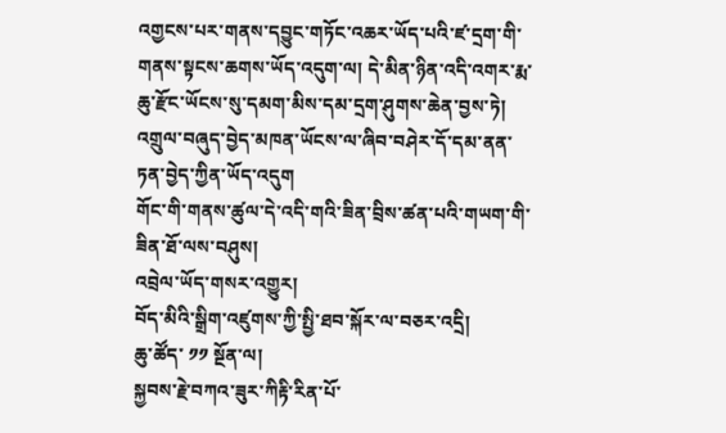འགྱངས་པར་གནས་དབྱུང་གཏོང་འཆར་ཡོད་པའི་ཛ་དྲག་གི་གནས་སྟངས་ཆགས་ཡོད་འདུག་ལ། དེ་མིན་ཉིན་འདི་འགར་རྨ་ཆུ་རྫོང་ཡོངས་སུ་དམག་མིས་དམ་དྲག་ཤུགས་ཆེན་བྱས་ཏེ། འགྲུལ་བཞུད་བྱེད་མཁན་ཡོངས་ལ་ཞིབ་བཤེར་དོ་དམ་ནན་ཏན་བྱེད་ཀྱིན་ཡོད་འདུག
གོང་གི་གནས་ཚུལ་དེ་འདི་གའི་ཟིན་བྲིས་ཚན་པའི་གཡག་གི་ཟིན་ཐོ་ལས་བཤུས།
འབྲེལ་ཡོད་གསར་འགྱུར།
བོད་མིའི་སྒྲིག་འཛུགས་ཀྱི་སྤྱི་ཐབ་སྐོར་ལ་བཅར་འདྲི།
ཆུ་ཚོད་ ༡༡ སྔོན་ལ།
སྐྱབས་རྗེ་བཀའ་ཟུར་ཀིརྟི་རིན་པོ་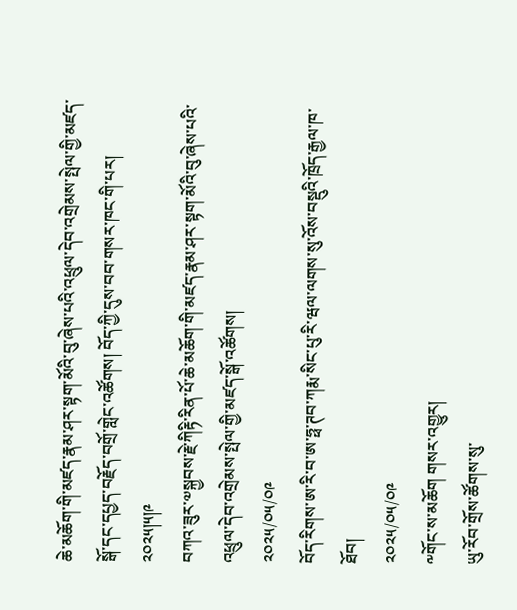ཆེ་མཆོག་གི་མཛད་རྣམ་ཤར་སྟག་མོའི་བུ་ཞེས་པའི་འཕྲུལ་དེབ་འགྲེམས་སྤེལ་གྱི་མཛད་སྒོ་དང་དཔྱད་བརྗོད་བགྲོ་གླེང་འཚོགས། བོད་ཀྱི་དུས་བབ་གསར་ཁང་གི་པར། ༢༠༢༥།༥།༩
བཀའ་ཟུར་༧སྐྱབས་རྗེ་ཀིརྟི་རིན་པོ་ཆེ་མཆོག་གི་མཛད་རྣམ་ཤར་སྟག་མོའི་བུ་ཞེས་པའི་འཕྲུལ་དེབ་འགྲེམས་སྤེལ་གྱི་མཛད་སྒོ་འཚོགས།
༢༠༢༥/༠༥/༠༩
བོད་རིགས་ཨ་རི་བ་ཨ་ཧྥ་ཊབ་ཀརྨ་སིང་པུ་རི་ཝལ་ལགས་སུ་འོས་བསྡུའི་ཁྲོད་རྒྱལ་ཁ་ཐོབ།
༢༠༢༥/༠༥/༠༩
༸གོང་ས་མཆོག གསར་འགྱུར།
ཡུ་རོབ་གྲོས་ཚོགས་སུ་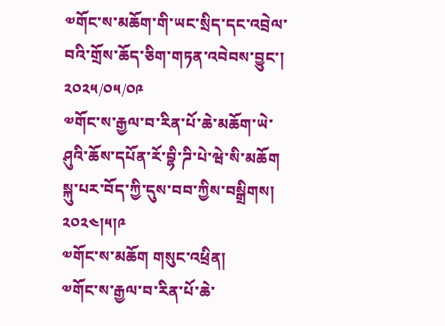༧གོང་ས་མཆོག་གི་ཡང་སྲིད་དང་འབྲེལ་བའི་གྲོས་ཆོད་ཅིག་གཏན་འབེབས་བྱུང་།
༢༠༢༥/༠༥/༠༩
༧གོང་ས་རྒྱལ་བ་རིན་པོ་ཆེ་མཆོག་ཡེ་ཤུའི་ཆོས་དཔོན་རོ་བྷི་ཌི་པེ་ཝེ་སི་མཆོག སྐུ་པར་བོད་ཀྱི་དུས་བབ་ཀྱིས་བསྒྲིགས། ༢༠༢༤།༥།༩
༧གོང་ས་མཆོག གསུང་འཕྲིན།
༧གོང་ས་རྒྱལ་བ་རིན་པོ་ཆེ་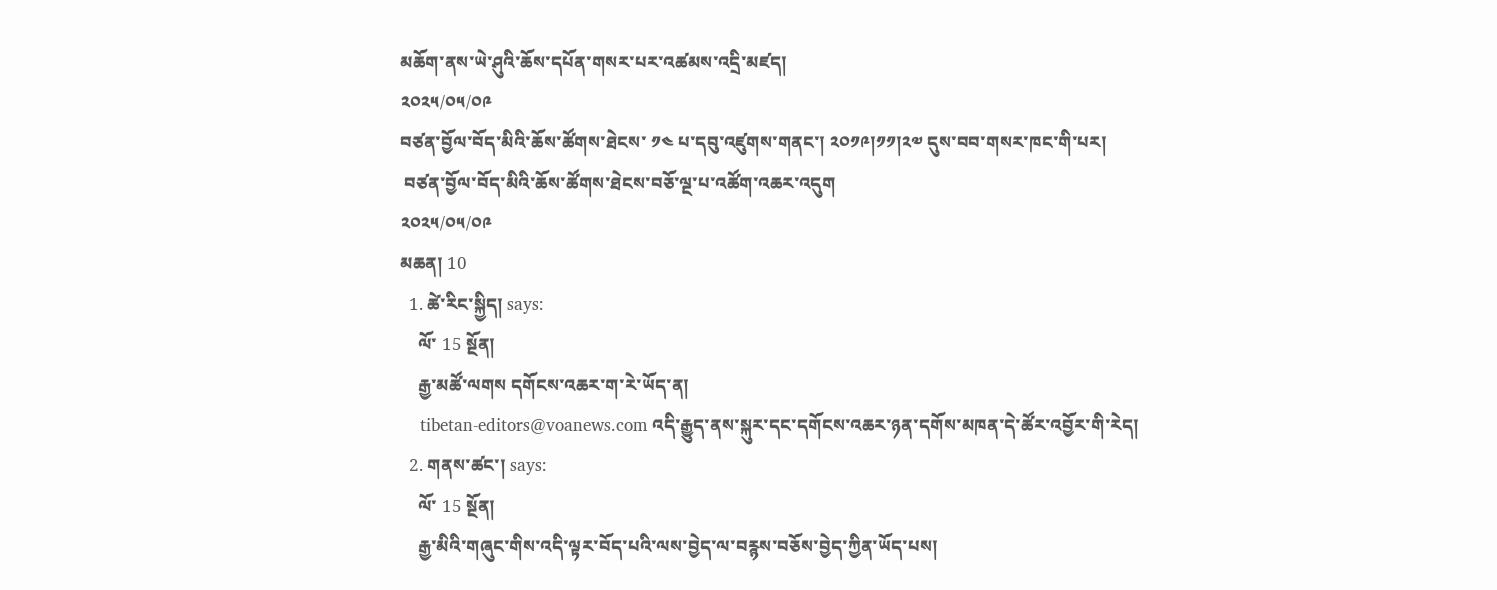མཆོག་ནས་ཡེ་ཤུའི་ཆོས་དཔོན་གསར་པར་འཚམས་འདྲི་མཛད།
༢༠༢༥/༠༥/༠༩
བཙན་བྱོལ་བོད་མིའི་ཆོས་ཚོགས་ཐེངས་ ༡༤ པ་དབུ་འཛུགས་གནང་། ༢༠༡༩།༡༡།༢༧ དུས་བབ་གསར་ཁང་གི་པར།
 བཙན་བྱོལ་བོད་མིའི་ཆོས་ཚོགས་ཐེངས་བཅོ་ལྔ་པ་འཚོག་འཆར་འདུག
༢༠༢༥/༠༥/༠༩
མཆན། 10
  1. ཚེ་རིང་སྐྱིད། says:
    ལོ་ 15 སྔོན།
    རྒྱ་མཚོ་ལགས དགོངས་འཆར་ག་རེ་ཡོད་ན།
    tibetan-editors@voanews.com འདི་རྒྱུད་ནས་སྐུར་དང་དགོངས་འཆར་ཉན་དགོས་མཁན་དེ་ཚོར་འབྱོར་གི་རེད།
  2. གནས་ཚང་། says:
    ལོ་ 15 སྔོན།
    རྒྱ་མིའི་གཞུང་གིས་འདི་ལྟར་བོད་པའི་ལས་བྱེད་ལ་བརྙས་བཅོས་བྱེད་ཀྱིན་ཡོད་པས།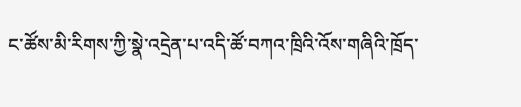ང་ཚོས་མི་རིགས་ཀྱི་སྣེ་འདྲེན་པ་འདི་ཚོ་བཀའ་ཁྲིའི་འོས་གཞིའི་ཁྲོད་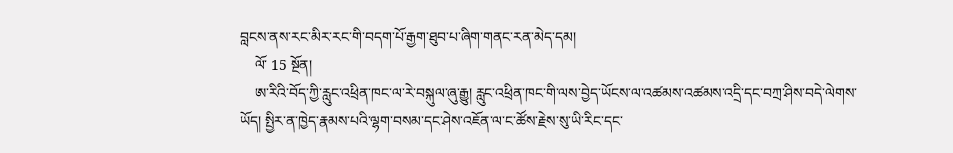བླངས་ནས་རང་མིར་རང་གི་བདག་པོ་རྒྱག་ཐུབ་པ་ཞིག་གནང་རན་མེད་དམ།
    ལོ་ 15 སྔོན།
    ཨ་རིའི་བོད་ཀྱི་རླུང་འཕྲིན་ཁང་ལ་རེ་བསྐུལ་ཞུ་རྒྱུ། རླུང་འཕྲིན་ཁང་གི་ལས་བྱེད་ཡོངས་ལ་འཚམས་འཚམས་འདྲི་དང་བཀྲ་ཤིས་བདེ་ལེགས་ཡོད། སྤྱིར་ན་ཁྱེད་རྣམས་པའི་ལྷག་བསམ་དང་ཤེས་འཇོན་ལ་ང་ཚོས་རྗེས་སུ་ཡི་རིང་དང་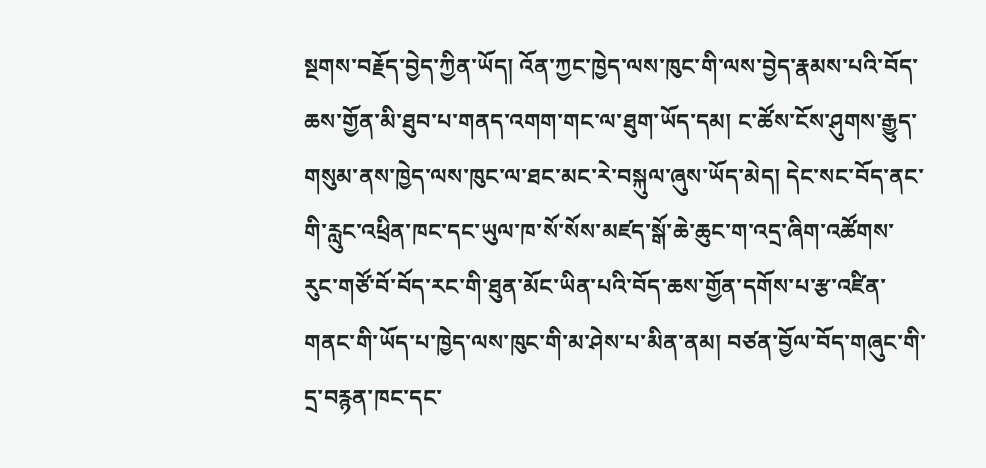སྔགས་བརྗོད་བྱེད་ཀྱིན་ཡོད། འོན་ཀྱང་ཁྱེད་ལས་ཁུང་གི་ལས་བྱེད་རྣམས་པའི་བོད་ཆས་གྱོན་མི་ཐུབ་པ་གནད་འགག་གང་ལ་ཐུག་ཡོད་དམ། ང་ཚོས་ངོས་ཤུགས་རྒྱུད་གསུམ་ནས་ཁྱེད་ལས་ཁུང་ལ་ཐང་མང་རེ་བསྐུལ་ཞུས་ཡོད་མེད། དེང་སང་བོད་ནང་གི་རླུང་འཕྲིན་ཁང་དང་ཡུལ་ཁ་སོ་སོས་མཛད་སྒོ་ཆེ་ཆུང་ག་འདྲ་ཞིག་འཚོགས་རུང་གཙོ་བོ་བོད་རང་གི་ཐུན་མོང་ཡིན་པའི་བོད་ཆས་གྱོན་དགོས་པ་རྩ་འཛིན་གནང་གི་ཡོད་པ་ཁྱེད་ལས་ཁུང་གི་མ་ཤེས་པ་མིན་ནམ། བཙན་བྱོལ་བོད་གཞུང་གི་དྲ་བརྙན་ཁང་དང་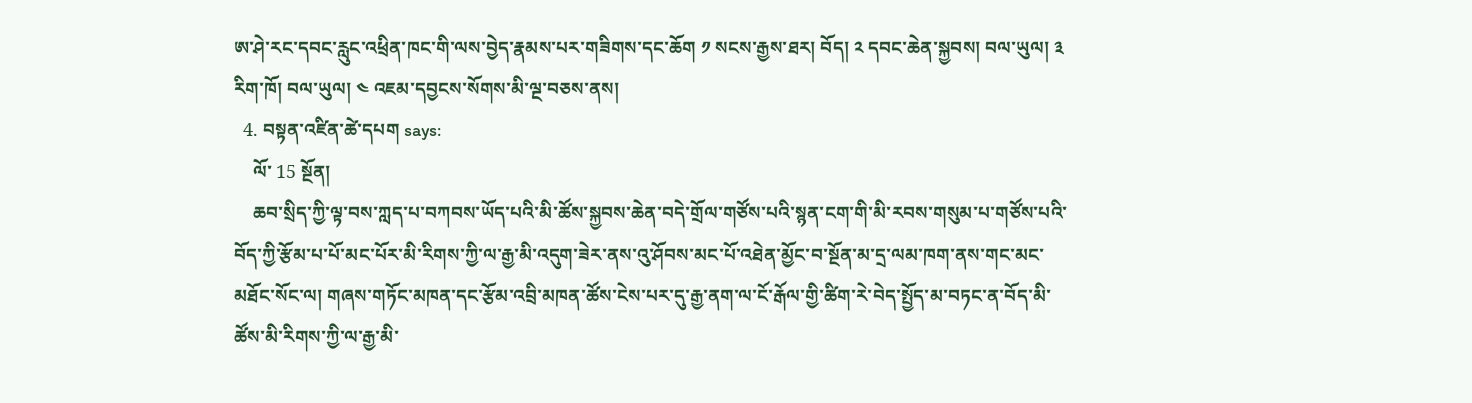ཨ་ཤེ་རང་དབང་རླུང་འཕྲིན་ཁང་གི་ལས་བྱེད་རྣམས་པར་གཟིགས་དང་ཆོག ༡ སངས་རྒྱས་ཐར། བོད། ༢ དབང་ཆེན་སྐྱབས། བལ་ཡུལ། ༣ རིག་ཁོ། བལ་ཡུལ། ༤ འཇམ་དབྱངས་སོགས་མི་ལྔ་བཅས་ནས།
  4. བསྟན་འཛིན་ཚེ་དཔག says:
    ལོ་ 15 སྔོན།
    ཆབ་སྲིད་ཀྱི་ལྟ་བས་ཀླད་པ་བཀབས་ཡོད་པའི་མི་ཚོས་སྐྱབས་ཆེན་བདེ་གྲོལ་གཙོས་པའི་སྙན་ངག་གི་མི་རབས་གསུམ་པ་གཙོས་པའི་བོད་ཀྱི་རྩོམ་པ་པོ་མང་པོར་མི་རིགས་ཀྱི་ལ་རྒྱ་མི་འདུག་ཟེར་ནས་འུ་ཤོབས་མང་པོ་འཐེན་མྱོང་བ་སྔོན་མ་དྲ་ལམ་ཁག་ནས་གང་མང་མཐོང་སོང་ལ། གཞས་གཏོང་མཁན་དང་རྩོམ་འབྲི་མཁན་ཚོས་ངེས་པར་དུ་རྒྱ་ནག་ལ་ངོ་རྒོལ་གྱི་ཚིག་རེ་བེད་སྤྱོད་མ་བཏང་ན་བོད་མི་ཚོས་མི་རིགས་ཀྱི་ལ་རྒྱ་མི་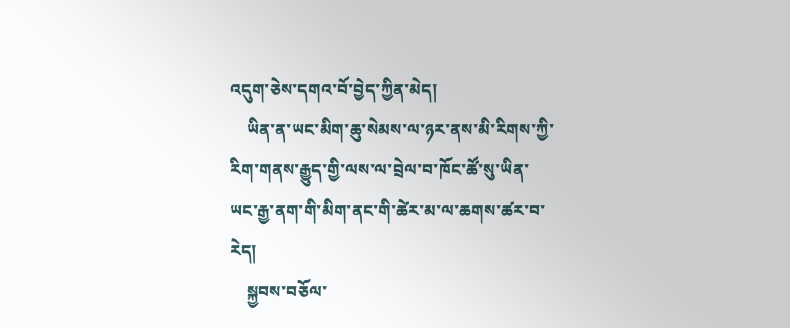འདུག་ཅེས་དགའ་བོ་བྱེད་ཀྱིན་མེད།
    ཡིན་ན་ཡང་མིག་ཆུ་སེམས་ལ་ཉར་ནས་མི་རིགས་ཀྱི་རིག་གནས་རྒྱུད་གྱི་ལས་ལ་བྲེལ་བ་ཁོང་ཚོ་སུ་ཡིན་ཡང་རྒྱ་ནག་གི་མིག་ནང་གི་ཚེར་མ་ལ་ཆགས་ཚར་བ་རེད།
    སྐྱབས་བཅོལ་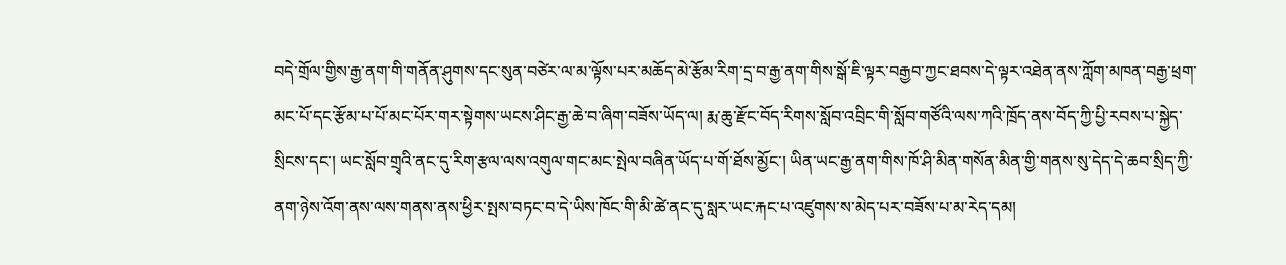བདེ་གྲོལ་གྱིས་རྒྱ་ནག་གི་གནོན་ཤུགས་དང་སུན་བཙེར་ལ་མ་ལྟོས་པར་མཆོད་མེ་རྩོམ་རིག་དྲ་བ་རྒྱ་ནག་གིས་སྒོ་ཇི་ལྟར་བརྒྱབ་ཀྱང་ཐབས་དེ་ལྟར་འཐེན་ནས་ཀློག་མཁན་བརྒྱ་ཕྲག་མང་པོ་དང་རྩོམ་པ་པོ་མང་པོར་གར་སྟེགས་ཡངས་ཤིང་རྒྱ་ཆེ་བ་ཞིག་བཟོས་ཡོད་ལ། རྨ་ཆུ་རྫོང་བོད་རིགས་སློབ་འབྲིང་གི་སློབ་གཙོའི་ལས་ཀའི་ཁྲོད་ནས་བོད་ཀྱི་པྱི་རབས་པ་སྐྱེད་སྲིངས་དང་། ཡང་སློབ་གྲྭའི་ནང་དུ་རིག་རྩལ་ལས་འགུལ་གང་མང་སྤེལ་བཞིན་ཡོད་པ་གོ་ཐོས་མྱོང་། ཡིན་ཡང་རྒྱ་ནག་གིས་ཁོ་ཤི་མིན་གསོན་མིན་གྱི་གནས་སུ་དེད་དེ་ཆབ་སྲིད་ཀྱི་ནག་ཉེས་འོག་ནས་ལས་གནས་ནས་ཕྱིར་སྤས་བཏང་བ་དེ་ཡིས་ཁོང་གི་མི་ཚེ་ནང་དུ་སླར་ཡང་རྐང་པ་འཛུགས་ས་མེད་པར་བཟོས་པ་མ་རེད་དམ།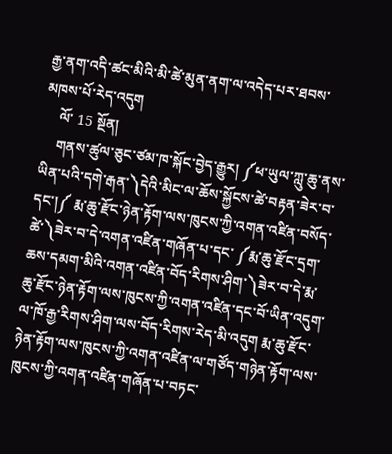རྒྱ་ནག་འདི་ཚང་མིའི་མི་ཚེ་མུན་ནག་ལ་འདེད་པར་ཐབས་མཁས་པོ་རེད་འདུག
    ལོ་ 15 སྔོན།
    གནས་ཚུལ་ཅུང་ཙམ་ཁ་སྐོང་བྱེད་རྒྱུར། ༼ཕ་ཡུལ་ཀླུ་ཆུ་ནས་ཡིན་པའི་དགེ་རྒན་༽དེའི་མིང་ལ་ཆོས་སྐྱོངས་ཚེ་བརྟན་ཟེར་བ་དང་།༼ རྨ་ཆུ་རྫོང་ཉེན་རྟོག་ལས་ཁུངས་ཀྱི་འགན་འཛིན་བསོད་ཚེ་༽ཟེར་བ་དེ་འགན་འཛིན་གཞོན་པ་དང་ ༼རྨ་ཆུ་རྫོང་དྲག་ཆས་དམག་མིའི་འགན་འཛིན་བོད་རིགས་ཤིག་༽ཟེར་བ་དེ་རྨ་ཆུ་རྫོང་ཉེན་རྟོག་ལས་ཁུངས་ཀྱི་འགན་འཛིན་དང་བོ་ཡིན་འདུག་ལ་ཁོ་རྒྱ་རིགས་ཤིག་ལས་བོད་རིགས་རེད་མི་འདུག རྨ་ཆུ་རྫོང་ཉེན་རྟོག་ལས་ཁུངས་ཀྱི་འགན་འཛིན་ལ་གཙོད་གཉེན་རྟོག་ལས་ཁུངས་ཀྱི་འགན་འཛིན་གཞོན་པ་བཏང་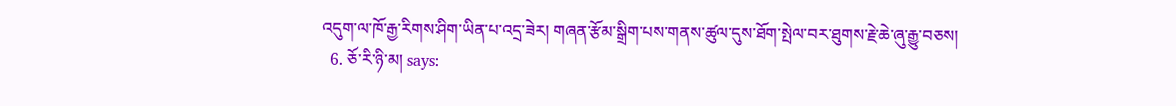འདུག་ལ་ཁོ་རྒྱ་རིགས་ཤིག་ཡིན་པ་འདྲ་ཟེར། གཞན་རྩོམ་སྒྲིག་པས་གནས་ཚུལ་དུས་ཐོག་སྤེལ་བར་ཐུགས་རྗེ་ཆེ་ཞུ་རྒྱུ་བཅས།
  6. ཅོ་རི་ཉི་མ། says: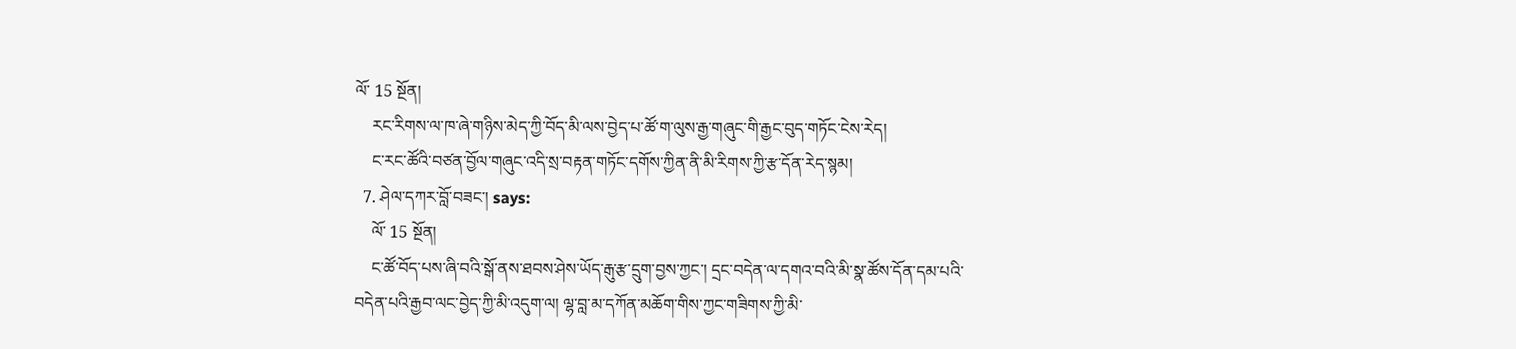ལོ་ 15 སྔོན།
    རང་རིགས་ལ་ཁ་ཞེ་གཉིས་མེད་ཀྱི་བོད་མི་ལས་བྱེད་པ་ཚོ་ག་ལུས་རྒྱ་གཞུང་གི་རྒྱང་བུད་གཏོང་ངེས་རེད།
    ང་རང་ཚོའི་བཙན་བྱོལ་གཞུང་འདི་སྲ་བརྟན་གཏོང་དགོས་ཀྱིན་ནི་མི་རིགས་ཀྱི་རྩ་དོན་རེད་སྙམ།
  7. ཤེལ་དཀར་བློ་བཟང་། says:
    ལོ་ 15 སྔོན།
    ང་ཚོ་བོད་པས་ཞི་བའི་སྒོ་ནས་ཐབས་ཤེས་ཡོད་རྒུ་རྩ་དྲུག་བྱས་ཀྱང་། དྲང་བདེན་ལ་དགའ་བའི་མི་སྣ་ཚོས་དོན་དམ་པའི་བདེན་པའི་རྒྱབ་ལང་བྱེད་ཀྱི་མི་འདུག་ལ། ལྷ་བླ་མ་དཀོན་མཆོག་གིས་ཀྱང་གཟིགས་ཀྱི་མི་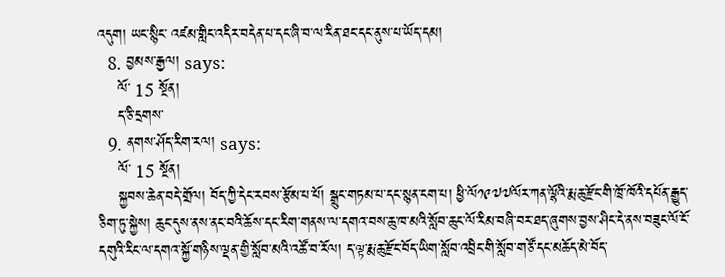འདུག། ཡང་སྙིང་ འཛམ་གླིང་འདིར་བདེན་པ་དང་ཞི་བ་ལ་རིན་ཐང་དང་ནུས་པ་ཡོད་དམ།
  8. བྱམས་རྒྱལ། says:
    ལོ་ 15 སྔོན།
    ད་ཅི་དྲགས་
  9. ནགས་ཤོད་རིག་རལ། says:
    ལོ་ 15 སྔོན།
    སྐྱབས་ཆེན་བདེ་གྲོལ། བོད་ཀྱི་དེང་རབས་རྩོམ་པ་པོ། སྒྲུང་གཏམ་པ་དང་སྙན་ངག་པ། ཕྱི་ལོ༡༩༧༧ལོར་ཀན་ལྷོའི་རྨ་ཆུ་རྫོང་གི་ཁྲོ་ཁོའི་དཔོན་རྒྱུད་ཅིག་ཏུ་སྐྱེས། ཆུང་དུས་ནས་ནང་བའི་ཆོས་དང་རིག་གནས་ལ་དགའ་བས་ཆུ་ཁ་མའི་སློབ་ཆུང་ལོ་རིམ་བཞི་བར་ཐད་ཞུགས་བྱས་ཤིང་དེ་ནས་བཟུང་ལོ་ངོ་དགུའི་རིང་ལ་དགའ་སྐྱོ་གཉིས་ལྡན་གྱི་སློབ་མའི་འཚོ་བ་རོལ། ད་ལྟ་རྨ་ཆུ་རྫོང་བོད་ཡིག་སློབ་འབྲིང་གི་སློབ་གཙོ་དང་མཆོད་མེ་བོད་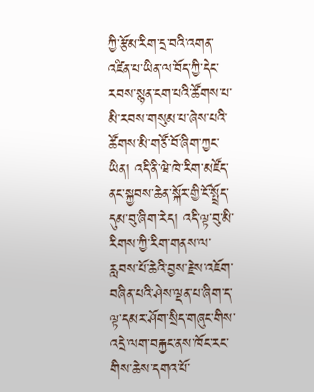ཀྱི་རྩོམ་རིག་དྲ་བའི་འགན་འཛིན་པ་ཡིན་ལ་བོད་ཀྱི་དེང་རབས་སྙན་ངག་པའི་ཚོགས་པ་མི་རབས་གསུམ་པ་ཞེས་པའི་ཚོགས་མི་གཙོ་བོ་ཞིག་ཀྱང་ཡིན། འདི་ནི་ཝེ་ཁེ་རིག་མཛོད་ནང་སྐྱབས་ཆེན་སྐོར་གྱི་ངོ་སྤྲོད་དུམ་བུ་ཞིག་རེད། འདི་ལྟ་བུ་མི་རིགས་ཀྱི་རིག་གནས་ལ་རླབས་པོ་ཆེའི་བྱས་རྗེས་འཇོག་བཞིན་པའི་ཤེས་ལྡན་པ་ཞིག་ད་ལྟ་དམར་ཤོག་སྲིད་གཞུང་གིས་འདྲེ་ལག་བརྐྱང་ནས་ཁོང་རང་གིས་ཆེས་དགའ་པོ་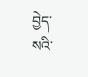བྱེད་སའི་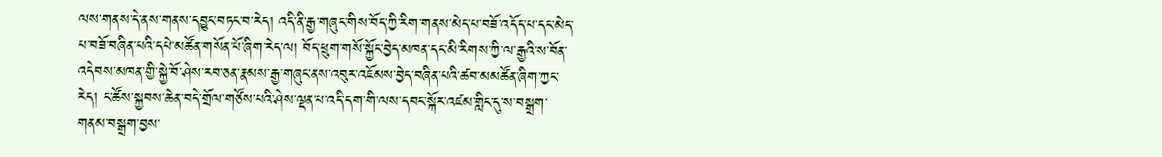ལས་གནས་དེ་ནས་གནས་དབྱུང་བཏང་བ་རེད། འདི་ནི་རྒྱ་གཞུང་གིས་བོད་ཀྱི་རིག་གནས་མེད་པ་བཟོ་འདོད་པ་དང་མེད་པ་བཟོ་བཞིན་པའི་དཔེ་མཚོན་གསོན་པོ་ཞིག་རེད་ལ། བོད་ཕྲུག་གསོ་སྐྱོང་བྱེད་མཁན་དང་མི་རིགས་ཀྱི་ལ་རྒྱའི་ས་བོན་འདེབས་མཁན་གྱི་སྐྱེ་བོ་ཤེས་རབ་ཅན་རྣམས་རྒྱ་གཞུང་ནས་འབུར་འཇོམས་བྱེད་བཞིན་པའི་ཚབ་མམཚོན་ཞིག་ཀྱང་རེད། ང་ཚོས་སྐྱབས་ཆེན་བདེ་གྲོལ་གཙོས་པའི་ཤེས་ལྡན་པ་འདི་དག་གི་ལས་དབང་སྐོར་འཛམ་གླིང་དུ་ས་བསྒྲག་གནམ་བསྒྲག་བྱས་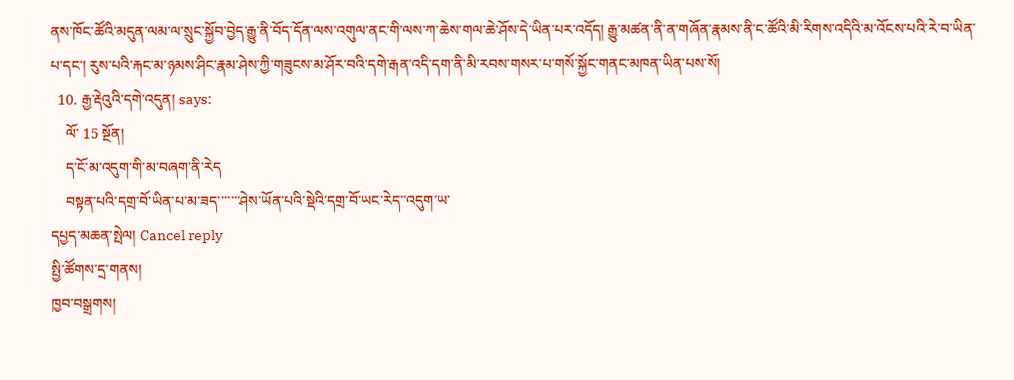ནས་ཁོང་ཚོའི་མདུན་ལམ་ལ་སྲུང་སྐྱོབ་བྱེད་རྒྱུ་ནི་བོད་དོན་ལས་འགུལ་ནང་གི་ལས་ཀ་ཆེས་གལ་ཆེ་ཤོས་དེ་ཡིན་པར་འདོད། རྒྱུ་མཚན་ནི་ན་གཞོན་རྣམས་ནི་ང་ཚོའི་མི་རིགས་འདིའི་མ་འོངས་པའི་རེ་བ་ཡིན་པ་དང་། རུས་པའི་རྐང་མ་ཉམས་ཤིང་རྣམ་ཤེས་ཀྱི་གཟུངས་མ་ཤོར་བའི་དགེ་རྒན་འདི་དག་ནི་མི་རབས་གསར་པ་གསོ་སྐྱོང་གནང་མཁན་ཡིན་པས་སོ།
  10. རྒྱ་རྡེའུའི་དགེ་འདུན། says:
    ལོ་ 15 སྔོན།
    ད་ངོ་མ་འདུག་གི་མ་བཞག་ནི་རེད
    བསྟན་པའི་དགྲ་བོ་ཡིན་པ་མ་ཟད་་་་་་་ཤེས་ཡོན་པའི་སྡེའི་དགྲ་བོ་ཡང་རེད་་འདུག་ཡ་
དཔྱད་མཆན་སྤེལ། Cancel reply
སྤྱི་ཚོགས་དྲ་གནས།
ཁྱབ་བསྒྲགས།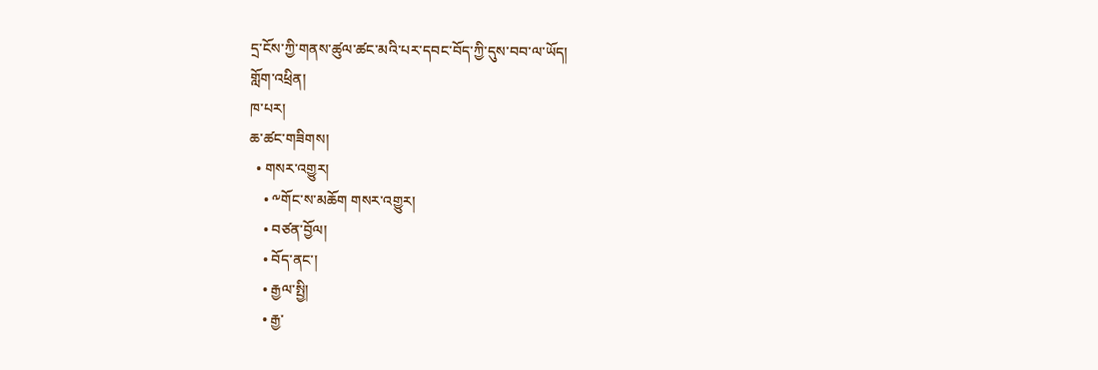དྲ་ངོས་ཀྱི་གནས་ཚུལ་ཚང་མའི་པར་དབང་བོད་ཀྱི་དུས་བབ་ལ་ཡོད།
གློག་འཕྲིན།
ཁ་པར།
ཆ་ཚང་གཟིགས།
  • གསར་འགྱུར།
    • ༸གོང་ས་མཆོག གསར་འགྱུར།
    • བཙན་བྱོལ།
    • བོད་ནང་།
    • རྒྱལ་སྤྱི།
    • རྒྱ་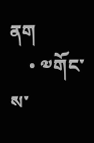ནག
    • ༧གོང་ས་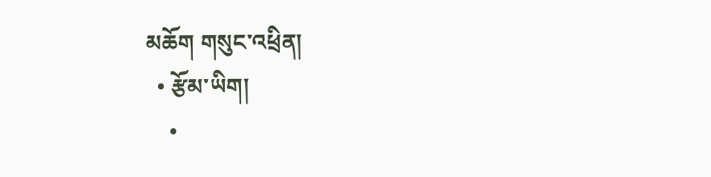མཆོག གསུང་འཕྲིན།
  • རྩོམ་ཡིག།
    •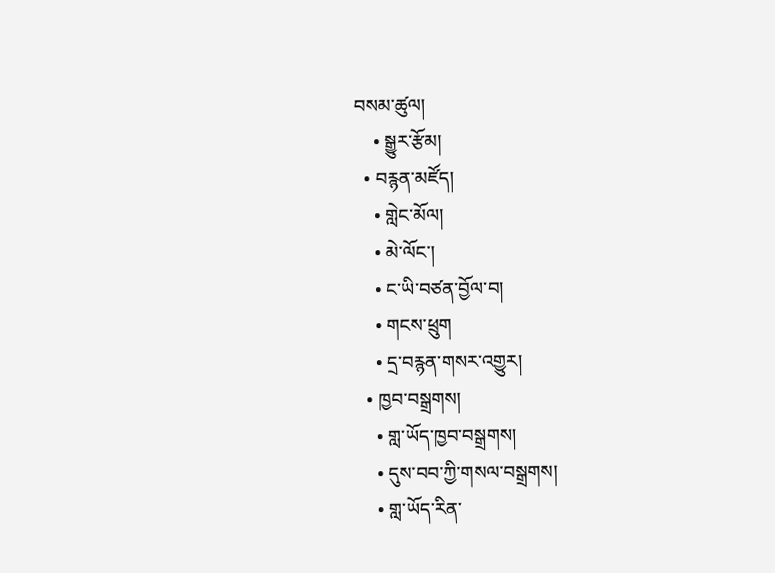བསམ་ཚུལ།
    • སྒྱུར་རྩོམ།
  • བརྙན་མཛོད།
    • གླེང་མོལ།
    • མེ་ལོང་།
    • ང་ཡི་བཙན་བྱོལ་བ།
    • གངས་ཕྲུག
    • དྲ་བརྙན་གསར་འགྱུར།
  • ཁྱབ་བསྒྲགས།
    • གླ་ཡོད་ཁྱབ་བསྒྲགས།
    • དུས་བབ་ཀྱི་གསལ་བསྒྲགས།
    • གླ་ཡོད་རིན་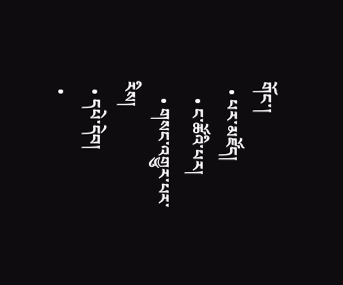གོང་།
  • པར་མཛོད།
    • ང་ཚོའི་པར།
    • གསང་འགྱུར་པར་རིས།
  • དཔེ་དེབ།
  •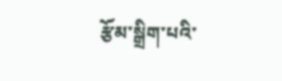རྩོམ་སྒྲིག་པའི་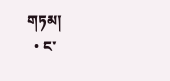གཏམ།
  • ང་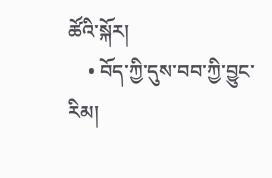ཚོའི་སྐོར།
    • བོད་ཀྱི་དུས་བབ་ཀྱི་བྱུང་རིམ།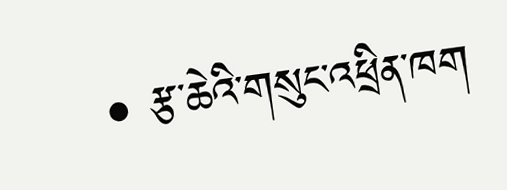• རྩ་ཆེའི་གསུང་འཕྲིན་ཁག